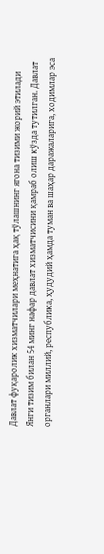Давлат фуқаролик хизматчилари меҳнатига ҳақ тўлашнинг ягона тизими жорий этилади
Янги тизим билан 54 минг нафар давлат хизматчисини қамраб олиш кўзда тутилган. Давлат органлари миллий, республика, ҳудудий ҳамда туман ва шаҳар даражаларига, ходимлар эса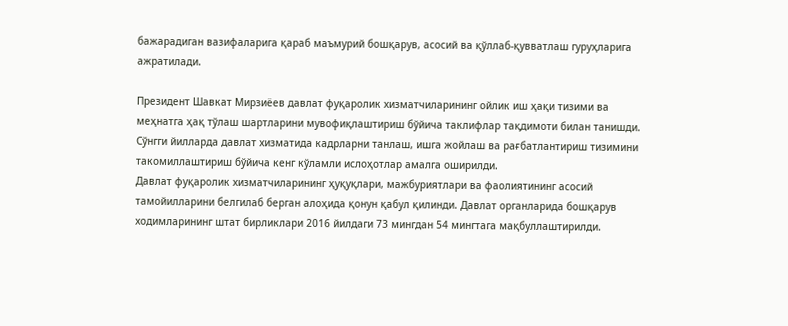бажарадиган вазифаларига қараб маъмурий бошқарув, асосий ва қўллаб-қувватлаш гуруҳларига ажратилади.

Президент Шавкат Мирзиёев давлат фуқаролик хизматчиларининг ойлик иш ҳақи тизими ва меҳнатга ҳақ тўлаш шартларини мувофиқлаштириш бўйича таклифлар тақдимоти билан танишди.
Сўнгги йилларда давлат хизматида кадрларни танлаш, ишга жойлаш ва рағбатлантириш тизимини такомиллаштириш бўйича кенг кўламли ислоҳотлар амалга оширилди.
Давлат фуқаролик хизматчиларининг ҳуқуқлари, мажбуриятлари ва фаолиятининг асосий тамойилларини белгилаб берган алоҳида қонун қабул қилинди. Давлат органларида бошқарув ходимларининг штат бирликлари 2016 йилдаги 73 мингдан 54 мингтага мақбуллаштирилди.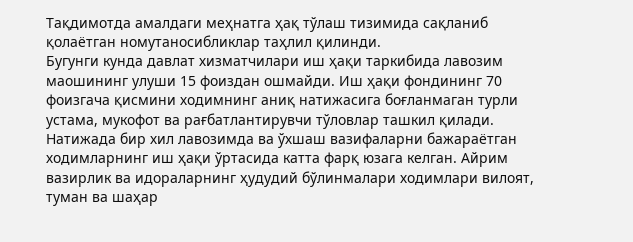Тақдимотда амалдаги меҳнатга ҳақ тўлаш тизимида сақланиб қолаётган номутаносибликлар таҳлил қилинди.
Бугунги кунда давлат хизматчилари иш ҳақи таркибида лавозим маошининг улуши 15 фоиздан ошмайди. Иш ҳақи фондининг 70 фоизгача қисмини ходимнинг аниқ натижасига боғланмаган турли устама, мукофот ва рағбатлантирувчи тўловлар ташкил қилади.
Натижада бир хил лавозимда ва ўхшаш вазифаларни бажараётган ходимларнинг иш ҳақи ўртасида катта фарқ юзага келган. Айрим вазирлик ва идораларнинг ҳудудий бўлинмалари ходимлари вилоят, туман ва шаҳар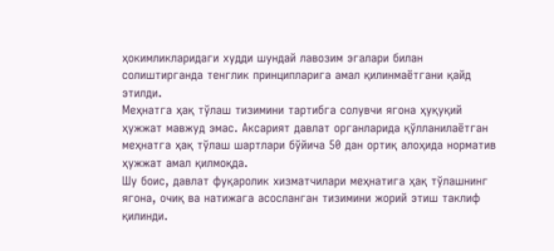ҳокимликларидаги худди шундай лавозим эгалари билан солиштирганда тенглик принципларига амал қилинмаётгани қайд этилди.
Меҳнатга ҳақ тўлаш тизимини тартибга солувчи ягона ҳуқуқий ҳужжат мавжуд эмас. Аксарият давлат органларида қўлланилаётган меҳнатга ҳақ тўлаш шартлари бўйича 50 дан ортиқ алоҳида норматив ҳужжат амал қилмоқда.
Шу боис, давлат фуқаролик хизматчилари меҳнатига ҳақ тўлашнинг ягона, очиқ ва натижага асосланган тизимини жорий этиш таклиф қилинди.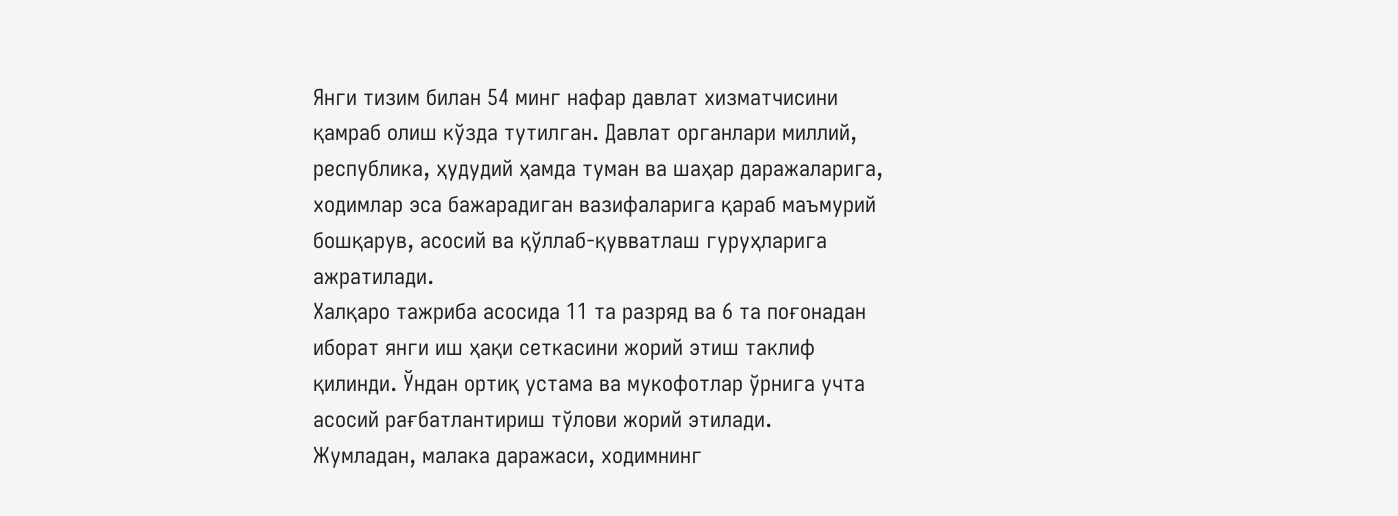Янги тизим билан 54 минг нафар давлат хизматчисини қамраб олиш кўзда тутилган. Давлат органлари миллий, республика, ҳудудий ҳамда туман ва шаҳар даражаларига, ходимлар эса бажарадиган вазифаларига қараб маъмурий бошқарув, асосий ва қўллаб-қувватлаш гуруҳларига ажратилади.
Халқаро тажриба асосида 11 та разряд ва 6 та поғонадан иборат янги иш ҳақи сеткасини жорий этиш таклиф қилинди. Ўндан ортиқ устама ва мукофотлар ўрнига учта асосий рағбатлантириш тўлови жорий этилади.
Жумладан, малака даражаси, ходимнинг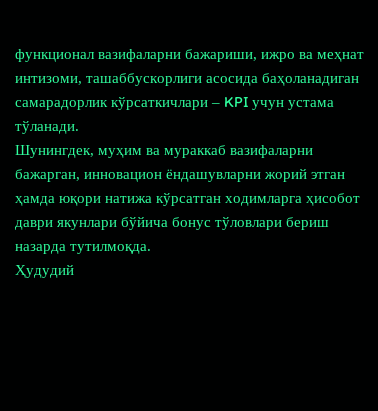функционал вазифаларни бажариши, ижро ва меҳнат интизоми, ташаббускорлиги асосида баҳоланадиган самарадорлик кўрсаткичлари – KPI учун устама тўланади.
Шунингдек, муҳим ва мураккаб вазифаларни бажарган, инновацион ёндашувларни жорий этган ҳамда юқори натижа кўрсатган ходимларга ҳисобот даври якунлари бўйича бонус тўловлари бериш назарда тутилмоқда.
Ҳудудий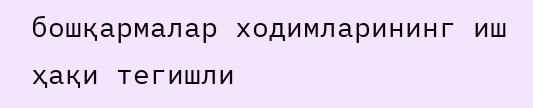бошқармалар ходимларининг иш ҳақи тегишли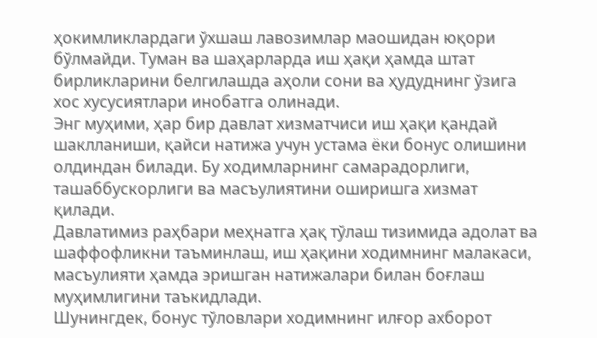ҳокимликлардаги ўхшаш лавозимлар маошидан юқори бўлмайди. Туман ва шаҳарларда иш ҳақи ҳамда штат бирликларини белгилашда аҳоли сони ва ҳудуднинг ўзига хос хусусиятлари инобатга олинади.
Энг муҳими, ҳар бир давлат хизматчиси иш ҳақи қандай шаклланиши, қайси натижа учун устама ёки бонус олишини олдиндан билади. Бу ходимларнинг самарадорлиги, ташаббускорлиги ва масъулиятини оширишга хизмат қилади.
Давлатимиз раҳбари меҳнатга ҳақ тўлаш тизимида адолат ва шаффофликни таъминлаш, иш ҳақини ходимнинг малакаси, масъулияти ҳамда эришган натижалари билан боғлаш муҳимлигини таъкидлади.
Шунингдек, бонус тўловлари ходимнинг илғор ахборот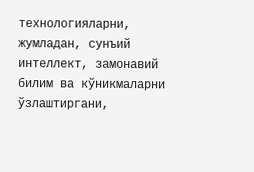технологияларни, жумладан, сунъий интеллект, замонавий билим ва кўникмаларни ўзлаштиргани,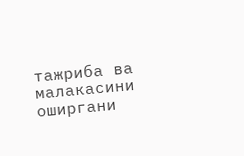тажриба ва малакасини оширгани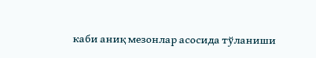каби аниқ мезонлар асосида тўланиши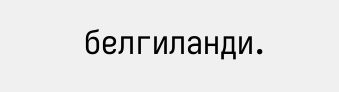белгиланди.